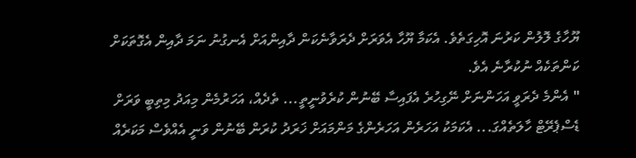ޔޫހާގެ ލޮލުން ކަރުނަ އޮހިގަތެވެ. އެކަމާ ޔޫހާ އެވަރަށް ދެރަވާނެކަން ދާއިންއަށް އެނގުނު ނަމަ ދާއިން އެގޮތަކަށް ކަންތަކެއް ނުކުރާނެ އެވެ.
" އެންމެ ދެރަވީ އަހަންނަށް ނޭގިހުރެ އެފައިސާ ބޭނުން ކުރެވުނީތީ... ތެދެއް، އަހަރުމެން މިއަދު މިތިބީ ވަރަށް ޑެސްޕެރޭޓް ހާލަތެއްގަ... އެކަމަކު އަހަރެން އަހަރެންގެ މަންމައަށް ޚަރަދު ކުރަން ބޭނުން ވަނީ އެއްވެސް މަކަރެއް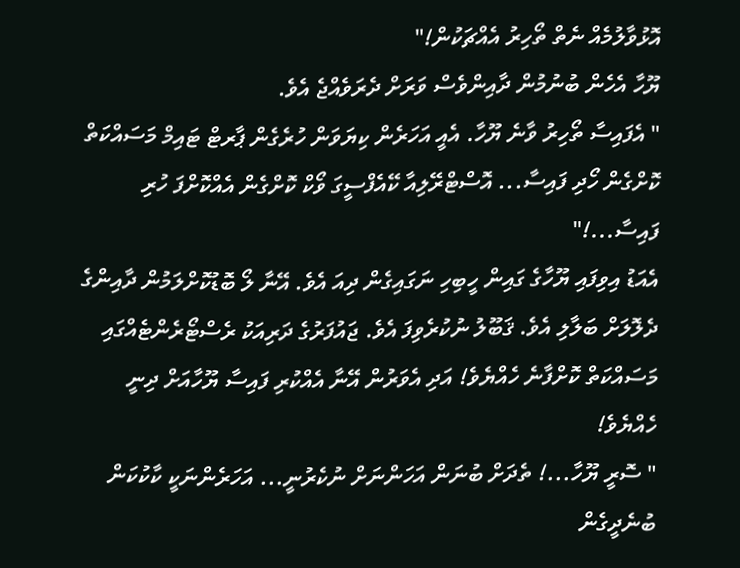އޮޅުވާލުމެއް ނެތް ތޯހިރު އެއްޗަކުން!"
ޔޫހާ އެހެން ބުނުމުން ދާއިންވެސް ވަރަށް ދެރަވެއްޖެ އެވެ.
" އެފައިސާ ތޯހިރު ވާނެ ޔޫހާ. އެއީ އަހަރެން ކިޔަވަން ހުރެގެން ޕާރޓް ޓައިމް މަސައްކަތް ކޮށްގެން ހޯދި ފައިސާ... އޮސްޓްރޭލިއާ ކޭއެފްސީގަ ވޯކް ކޮށްގެން އެއްކޮށްފަ ހުރި ފައިސާ...!"
އެއަޑު އިވިފައި ޔޫހާގެ ގައިން ހީބިހި ނަގައިގެން ދިއަ އެވެ. އޭނާ ލޯ ބޮޑުކޮށްލަމުން ދާއިންގެ ދެލޮލަށް ބަލާލި އެވެ. ޤަބޫލު ނުކުރެވިފަ އެވެ. ޖައުފަރުގެ ދަރިއަކު ރެސްޓޯރެންޓެއްގައި މަސައްކަތް ކޮށްފާނެ ހެއްޔެވެ! އަދި އެވަރުން އޭނާ އެއްކުރި ފައިސާ ޔޫހާއަށް ދިނީ ހެއްޔެވެ!
" ސޮރީ ޔޫހާ...! ތެދަށް ބުނަން އަހަންނަށް ނުކެރުނީ... އަހަރެންނަކީ ކާކުކަން ބުނެދީގެން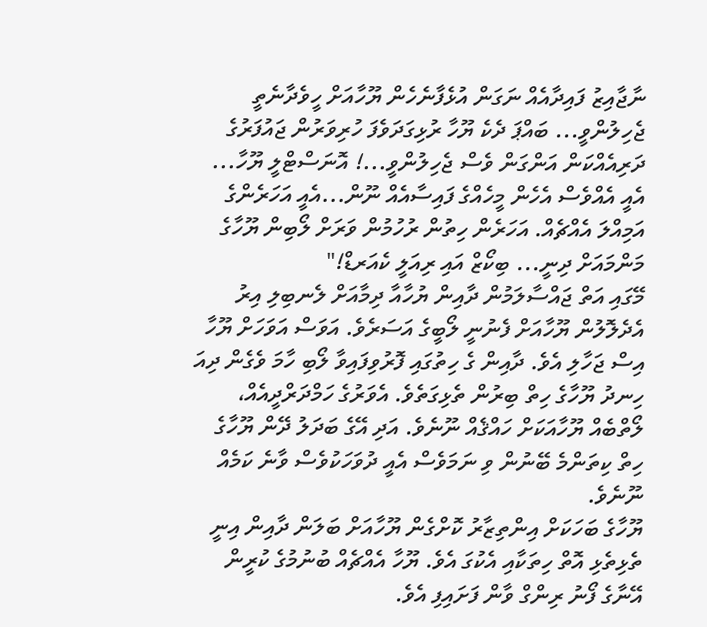ނާޖާއިޒު ފައިދާއެއް ނަގަން އުޅެފާނެހެން ޔޫހާއަށް ހީވެދާނެތީ ޖެހިލުންވީ... ބައްޕަ ދެކެ ޔޫހާ ރުޅިގަދަވެފަ ހުރިވަރުން ޖައުފަރުގެ ދަރިއެއްކަން އަންގަން ވެސް ޖެހިލުންވީ...! އޮނަސްޓްލީ ޔޫހާ... އެއީ އެއްވެސް އެހެން މީހެއްގެ ފައިސާއެއް ނޫން...އެއީ އަހަރެންގެ އަމިއްލަ އެއްޗެއް. އަހަރެން ހިތުން ރުހުމުން ވަރަށް ލޯބިން ޔޫހާގެ މަންމައަށް ދިނީ... ބިކޯޒް އައި ރިއަލީ ކެއަރޑް!"
މޭގައި އަތް ޖައްސާލަމުން ދާއިން ޔުހާއާ ދިމާއަށް ލެނބިލި އިރު އެދެލޮލުން ޔޫހާއަށް ފެނުނީ ލޯބީގެ އަސަރެވެ. އަވަސް އަވަހަށް ޔޫހާ އިސް ޖަހާލި އެވެ. ދާއިން ގެ ހިތުގައި ފޮރުވިފައިވާ ލޯބި ހާމަ ވެގެން ދިއަ ހިނދު ޔޫހާގެ ހިތް ބިރުން ތެޅިގަތެވެ. އެވަރުގެ ހަމްދަރްދީއެއް، ލޯތްބެއް ޔޫހާއަކަށް ހައްޤެއް ނޫނެވެ. އަދި އޭގެ ބަދަލު ދޭން ޔޫހާގެ ހިތް ކިތަންމެ ބޭނުން ވި ނަމަވެސް އެއީ ދުވަހަކުވެސް ވާނެ ކަމެއް ނޫނެވެ.
ޔޫހާގެ ބަހަކަށް އިންތިޒާރު ކޮށްގެން ޔޫހާއަށް ބަލަން ދާއިން އިނީ ތެޅިތެޅި އޮތް ހިތަކާއި އެކުގަ އެވެ. ޔޫހާ އެއްޗެއް ބުނުމުގެ ކުރީން އޭނާގެ ފޯނު ރިންގް ވާން ފަށައިފި އެވެ.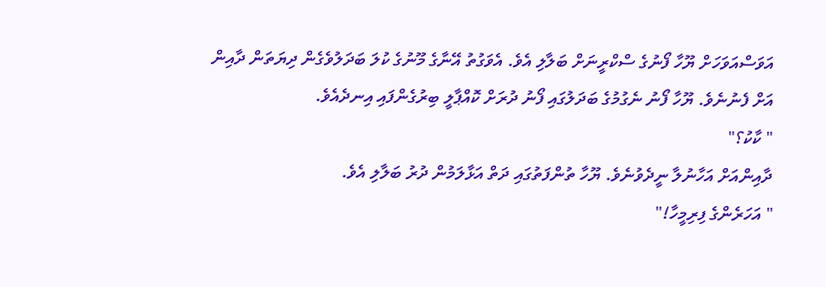އަވަސްއަވަހަށް ޔޫހާ ފޯނުގެ ސްކްރީނަށް ބަލާލި އެވެ. އެވަގުތު އޭނާގެ މޫނުގެ ކުލަ ބަދަލުވެގެން ދިޔަތަން ދާއިން އަށް ފެނުނެވެ. ޔޫހާ ފޯނު ނެގުމުގެ ބަދަލުގައި ފޯނު ދުރަށް ކޮއްޕާލީ ބިރުގެންފައި އިނދެއެވެ.
" ކާކު؟"
ދާއިންއަށް އަހާނުލާ ނީދެވުނެވެ. ޔޫހާ ތުންފަތުގައި ދަތް އަޅާލަމުން ދުރު ބަލާލި އެވެ.
" އަހަރެންގެ ފިރިމީހާ!"